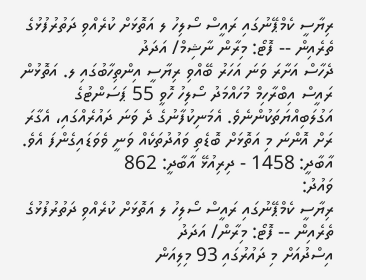ރިޔާސީ ކެމްޕޭނުގައި ރައީސް ސޯލިހު ލ އަތޮޅަށް ކުރެއްވި ދަތުރުފުޅުގެ ތެރެއިން -- ފޮޓޯ: މިރާން ނާޝިމް/ އަދަދު
ދެހާސް އަށާރަ ވަނަ އަހަރު ބޭއްވި ރިޔާސީ އިންތިހާބުގައި ލ. އަތޮޅުން ރައީސް އިބްރާހިމް މުހައްމަދު ސޯލިހު ހޮވީ 55 ޕަސަންޓުގެ އަގުލަބިއްޔަތަކުންނެވެ. އެމަނިކުފާނުގެ ދެ ވަނަ ދައުރެއްގައި، އެގާރަ ރަށް އޮންނަ މި އަތޮޅަށް ބޮޑެތި ވައުދުތަކެއް ވަނީ ވެވަޑައިގެންފަ އެވެ.
އާބާދީ: 1458 - ދިރިއުޅޭ އާބާދީ: 862
ވައުދު:
ރިޔާސީ ކެމްޕޭނުގައި ރައީސް ސޯލިހު ލ އަތޮޅަށް ކުރެއްވި ދަތުރުފުޅުގެ ތެރެއިން -- ފޮޓޯ: މިރާން/ އަދަދު
އިސްދުއަށް މި ދައުރުގައި 93 މިލިއަން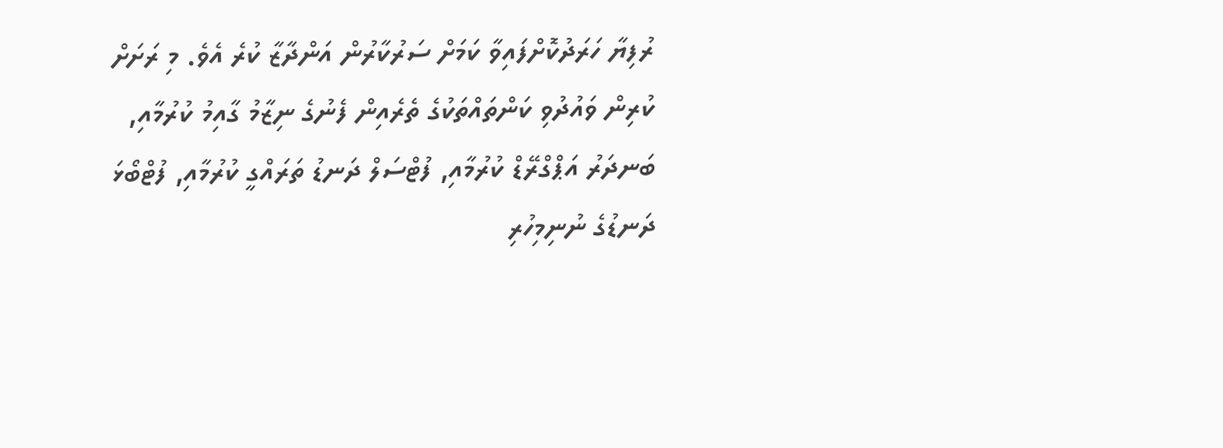ރުފިޔާ ހަރަދުކޮށްފައިވާ ކަމަށް ސަރުކާރުން އަންދާޒާ ކުރެ އެވެ. މި ރަށަށް ކުރިން ވައުދުވި ކަންތައްތަކުގެ ތެރެއިން ފެނުގެ ނިޒާމު ގާއިމު ކުރުމާއި, ބަނދަރު އަޕްގްރޭޑް ކުރުމާއި, ފުޓްސަލް ދަނޑު ތަރައްގީ ކުރުމާއި, ފުޓްބޯޅަ ދަނޑުގެ ނުނިމިހުރި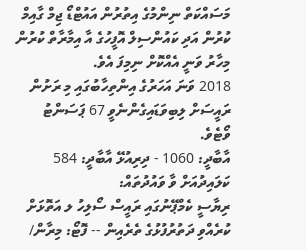މަސައްކަތް ނިންމުގެ އިތުރުން އައުޓްޑޯ ޖިމް ގާއިމް ކުރުން އަދި ކައުންސިލް އޮފީހުގެ އާ އިމާރާތް ކުރުން މިހާރު ވަނީ އެއްކޮށް ނިމިފަ އެވެ.
2018 ވަނަ އަހަރުގެ އިންތިހާބުގައި މި ރަށުން ރައީސަށް ލިބިވަޑައިގެންނެވީ 67 ޕަސަންޓު ވޯޓެވެ.
އާބާދީ: 1060 - ދިރިއުޅޭ އާބާދީ: 584
ކަލައިދުއަށް ވާ ވައުދުތައް:
ރިޔާސީ ކެމްޕޭނުގައި ރައީސް ސޯލިހު ލ އަތޮޅަށް ކުރެއްވި ދަތުރުފުޅުގެ ތެރެއިން -- ފޮޓޯ: މިރާން/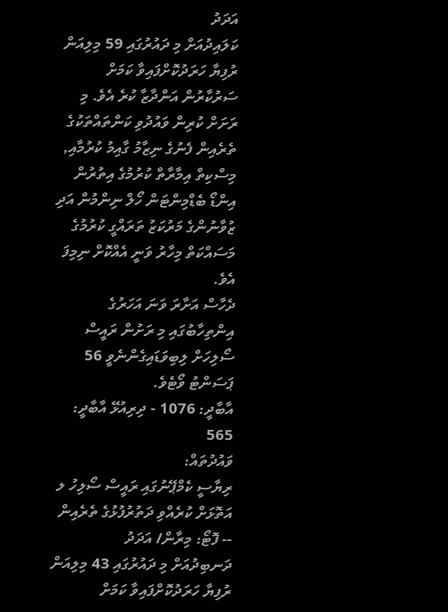އަދަދު
ކަލައިދުއަށް މި ދައުރުގައި 59 މިލިއަން ރުފިޔާ ހަރަދުކޮށްފައިވާ ކަމަށް ސަރުކާރުން އަންދާޒާ ކުރެ އެވެ. މި ރަށަށް ކުރިން ވައުދުވި ކަންތައްތަކުގެ ތެރެއިން ފެނުގެ ނިޒާމު ގާއިމު ކުރުމާއި, މިސްކިތް އިމާރާތް ކުރުމުގެ އިތުރުން އިންޑޯ ބެޑްމިންޓަން ހޯލް ނިންމުން އަދި ޒުވާނުންގެ މަރުކަޒު ތަރައްގީ ކުރުމުގެ މަސައްކަތް މިހާރު ވަނީ އެއްކޮށް ނިމިފަ އެވެ.
ދެހާސް އަށާރަ ވަނަ އަހަރުގެ އިންތިހާބުގައި މި ރަށުން ރައީސް ސޯލިހަށް ލިބިވަޑައިގެންނެވީ 56 ޕަސަންޓު ވޯޓެވެ.
އާބާދީ: 1076 - ދިރިއުޅޭ އާބާދީ: 565
ވައުދުތައް:
ރިޔާސީ ކެމްޕޭނުގައި ރައީސް ސޯލިހު ލ އަތޮޅަށް ކުރެއްވި ދަތުރުފުޅުގެ ތެރެއިން -- ފޮޓޯ: މިރާން/ އަދަދު
ދަނބިދުއަށް މި ދައުރުގައި 43 މިލިއަން ރުފިޔާ ހަރަދުކޮށްފައިވާ ކަމަށް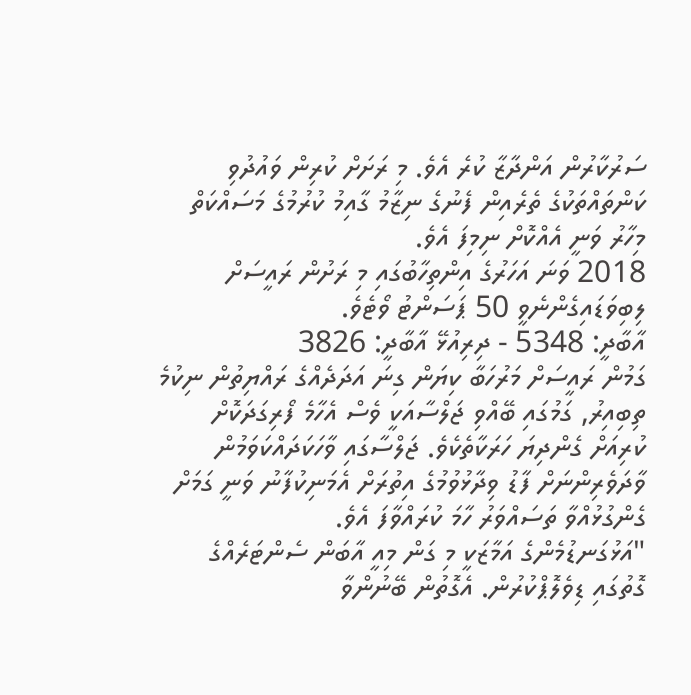ސަރުކާރުން އަންދާޒާ ކުރެ އެވެ. މި ރަށަށް ކުރިން ވައުދުވި ކަންތައްތަކުގެ ތެރެއިން ފެނުގެ ނިޒާމު ގާއިމު ކުރުމުގެ މަސައްކަތް މިހާރު ވަނީ އެއްކޮށް ނިމިފަ އެވެ.
2018 ވަނަ އަހަރުގެ އިންތިހާބުގައި މި ރަށުން ރައީސަށް ލިބިވަޑައިގެންނެވީ 50 ޕަސަންޓު ވޯޓެވެ.
އާބާދީ: 5348 - ދިރިއުޅޭ އާބާދީ: 3826
ގަމުން ރައީސަށް މަރުހަބާ ކިޔަން ގިނަ އަދަދެއްގެ ރައްޔިތުން ނިކުމެ ތިބިއިރު, ގަމުގައި ބޭއްވި ޖަލްސާއަކީ ވެސް އެހާމެ ފޯރިގަދަކޮށް ކުރިއަށް ގެންދިޔަ ހަރަކާތެކެވެ. ޖަލްސާގައި ވާހަކަދައްކަވަމުން ވާދަވެރިންނަށް ފާޑު ވިދާޅުވުމުގެ އިތުރަށް އެމަނިކުފާނު ވަނީ ގަމަށް ގެންގުޅުއްވާ ތަސައްވަރު ހާމަ ކުރައްވާފަ އެވެ.
"އަޅުގަނޑުމެންގެ އަމާޒަކީ މި ގަން މިއީ އާބަން ސެންޓަރެއްގެ ގޮތުގައި ޑިވެލޮޕްކުރުން. އެގޮތުން ބޭނުންވާ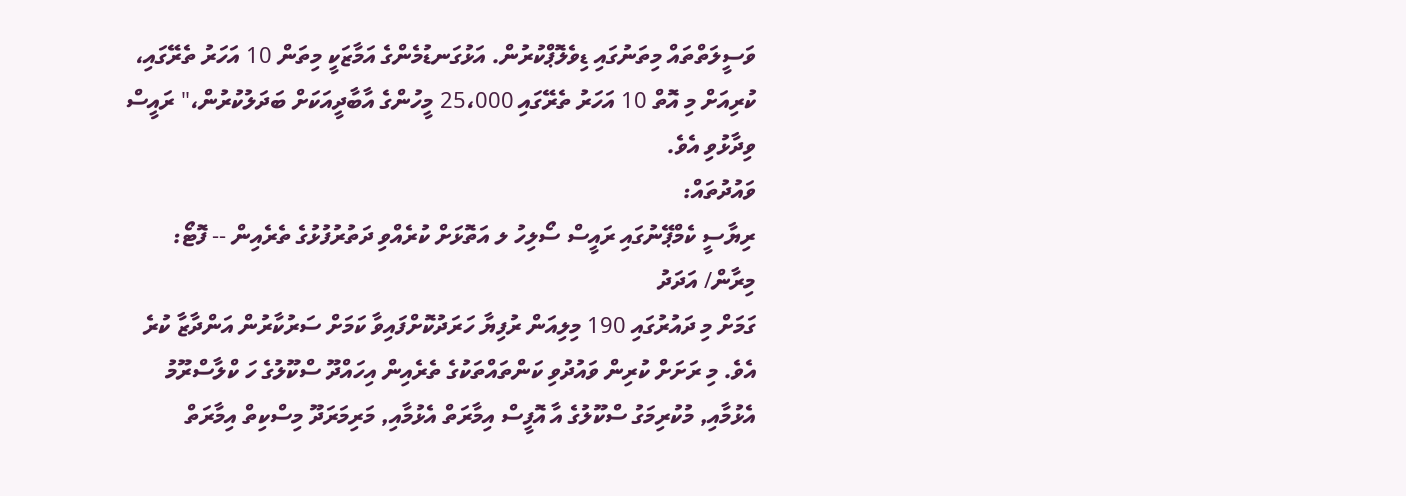ވަސީލަތްތައް މިތަނުގައި ޑިވެލޮޕްކުރުން. އަޅުގަނޑުމެންގެ އަމާޒަކީ މިތަން 10 އަހަރު ތެރޭގައި، ކުރިއަށް މި އޮތް 10 އަހަރު ތެރޭގައި 25،000 މީހުންގެ އާބާދީއަކަށް ބަދަލުކުރުން،" ރައީސް ވިދާޅުވި އެވެ.
ވައުދުތައް:
ރިޔާސީ ކެމްޕޭނުގައި ރައީސް ސޯލިހު ލ އަތޮޅަށް ކުރެއްވި ދަތުރުފުޅުގެ ތެރެއިން -- ފޮޓޯ: މިރާން/ އަދަދު
ގަމަށް މި ދައުރުގައި 190 މިލިއަން ރުފިޔާ ހަރަދުކޮށްފައިވާ ކަމަށް ސަރުކާރުން އަންދާޒާ ކުރެ އެވެ. މި ރަށަށް ކުރިން ވައުދުވި ކަންތައްތަކުގެ ތެރެއިން އިހައްދޫ ސްކޫލުގެ ހަ ކްލާސްރޫމު އެޅުމާއި, މުކުރިމަގު ސްކޫލުގެ އާ އޮފީސް އިމާރަތް އެޅުމާއި, މަރިމަރަދޫ މިސްކިތް އިމާރަތް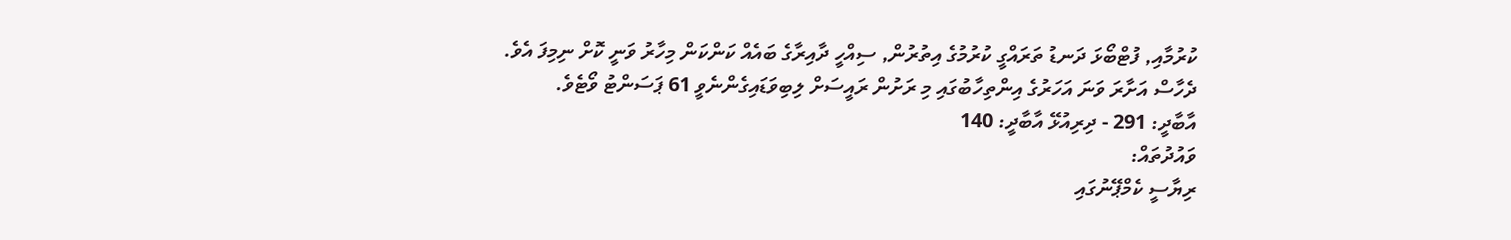ކުރުމާއި, ފުޓްބޯޅަ ދަނޑު ތަރައްގީ ކުރުމުގެ އިތުރުން, ސިއްހީ ދާއިރާގެ ބައެއް ކަންކަން މިހާރު ވަނީ ކޮށް ނިމިފަ އެވެ.
ދެހާސް އަށާރަ ވަނަ އަހަރުގެ އިންތިހާބުގައި މި ރަށުން ރައީސަށް ލިބިވަޑައިގެންނެވީ 61 ޕަސަންޓު ވޯޓެވެ.
އާބާދީ: 291 - ދިރިއުޅޭ އާބާދީ: 140
ވައުދުތައް:
ރިޔާސީ ކެމްޕޭނުގައި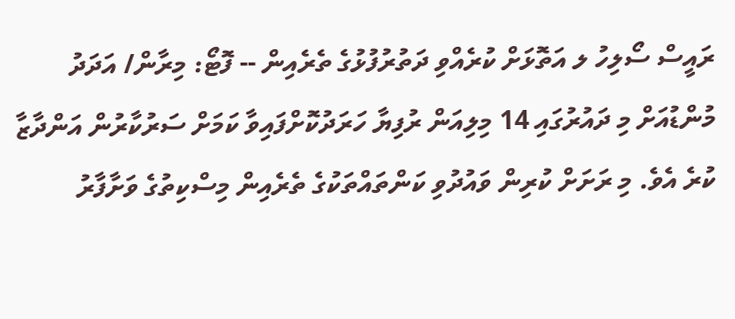ރައީސް ސޯލިހު ލ އަތޮޅަށް ކުރެއްވި ދަތުރުފުޅުގެ ތެރެއިން -- ފޮޓޯ: މިރާން/ އަދަދު
މުންޑުއަށް މި ދައުރުގައި 14 މިލިއަން ރުފިޔާ ހަރަދުކޮށްފައިވާ ކަމަށް ސަރުކާރުން އަންދާޒާ ކުރެ އެވެ. މި ރަށަށް ކުރިން ވައުދުވި ކަންތައްތަކުގެ ތެރެއިން މިސްކިތުގެ ވަށާފާރު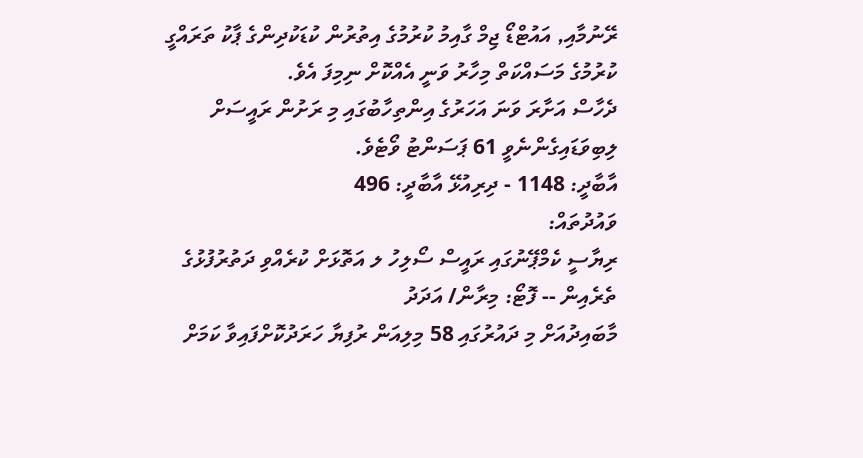ރޭނުމާއި, އައުޓްޑޯ ޖިމް ގާއިމު ކުރުމުގެ އިތުރުން ކުޑަކުދިންގެ ޕާކު ތަރައްގީ ކުރުމުގެ މަސައްކަތް މިހާރު ވަނީ އެއްކޮށް ނިމިފަ އެވެ.
ދެހާސް އަށާރަ ވަނަ އަހަރުގެ އިންތިހާބުގައި މި ރަށުން ރައީސަށް ލިބިވަޑައިގެންނެވީ 61 ޕަސަންޓު ވޯޓެވެ.
އާބާދީ: 1148 - ދިރިއުޅޭ އާބާދީ: 496
ވައުދުތައް:
ރިޔާސީ ކެމްޕޭނުގައި ރައީސް ސޯލިހު ލ އަތޮޅަށް ކުރެއްވި ދަތުރުފުޅުގެ ތެރެއިން -- ފޮޓޯ: މިރާން/ އަދަދު
މާބައިދުއަށް މި ދައުރުގައި 58 މިލިއަން ރުފިޔާ ހަރަދުކޮށްފައިވާ ކަމަށް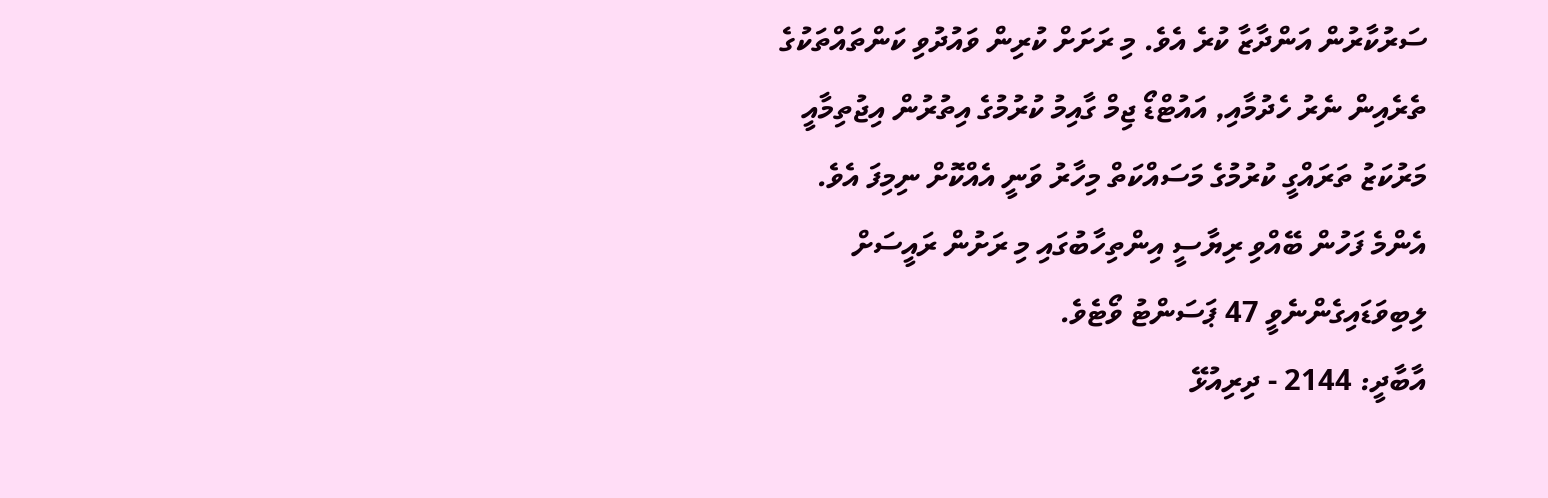ސަރުކާރުން އަންދާޒާ ކުރެ އެވެ. މި ރަށަށް ކުރިން ވައުދުވި ކަންތައްތަކުގެ ތެރެއިން ނެރު ހެދުމާއި, އައުޓްޑޯ ޖިމް ގާއިމު ކުރުމުގެ އިތުރުން އިޖުތިމާއީ މަރުކަޒު ތަރައްގީ ކުރުމުގެ މަސައްކަތް މިހާރު ވަނީ އެއްކޮށް ނިމިފަ އެވެ.
އެންމެ ފަހުން ބޭއްވި ރިޔާސީ އިންތިހާބުގައި މި ރަށުން ރައީސަށް ލިބިވަޑައިގެންނެވީ 47 ޕަސަންޓު ވޯޓެވެ.
އާބާދީ: 2144 - ދިރިއުޅޭ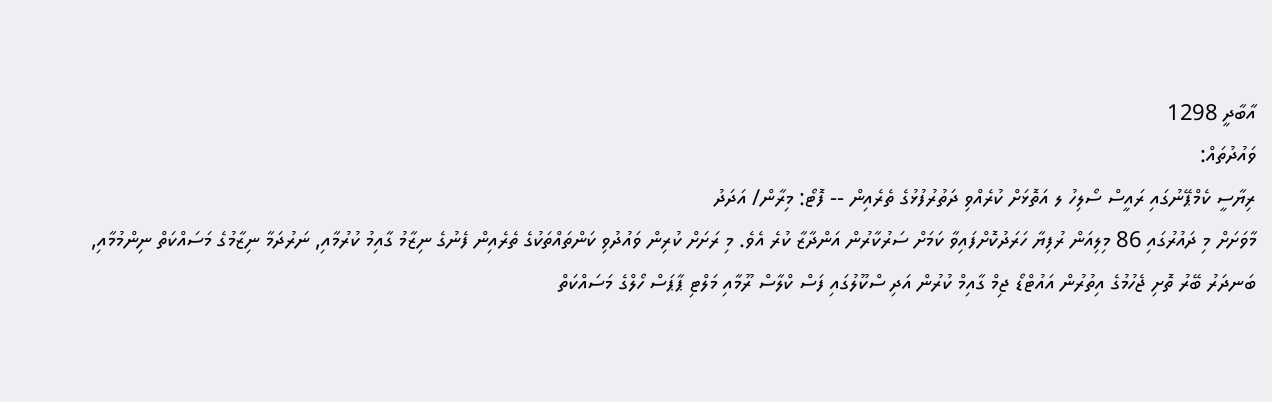އާބާދީ 1298
ވައުދުތައް:
ރިޔާސީ ކެމްޕޭނުގައި ރައީސް ސޯލިހު ލ އަތޮޅަށް ކުރެއްވި ދަތުރުފުޅުގެ ތެރެއިން -- ފޮޓޯ: މިރާން/ އަދަދު
މާވަށަށް މި ދައުރުގައި 86 މިލިއަން ރުފިޔާ ހަރަދުކޮށްފައިވާ ކަމަށް ސަރުކާރުން އަންދާޒާ ކުރެ އެވެ. މި ރަށަށް ކުރިން ވައުދުވި ކަންތައްތަކުގެ ތެރެއިން ފެނުގެ ނިޒާމު ގާއިމު ކުރުމާއި, ނަރުދަމާ ނިޒާމުގެ މަސައްކަތް ނިންމުމާއި, ބަނދަރު ބޭރު ތޮށި ޖެހުމުގެ އިތުރުން އައުޓްޑޯ ޖިމް ގާއިމް ކުރުން އަދި ސްކޫލުގައި ފަސް ކްލާސް ރޫމާއި މަލްޓި ޕާޕަސް ހޯލްގެ މަސައްކަތް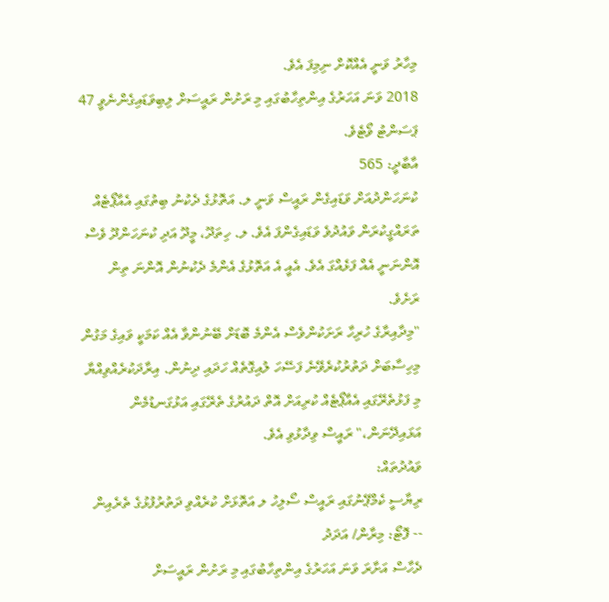މިހާރު ވަނީ އެއްކޮށް ނިމިފަ އެވެ.
2018 ވަނަ އަހަރުގެ އިންތިހާބުގައި މި ރަށުން ރައީސަށް ލިބިވަޑައިގެންނެވީ 47 ޕަސަންޓު ވޯޓެވެ.
އާބާދީ: 565
ކުނަހަންދުއަށް ވަޑައިގެން ރައީސް ވަނީ ލ. އަތޮޅުގެ ދެކުނު ބިތުގައި އެއާޕޯޓެއް ތަރައްގީކުރަން ވައުދުވެ ވަޑައިގެންފަ އެވެ. ލ. ހިތަދޫ، މީދޫ އަދި ކުނަހަންދޫ ވެސް އޮންނަނީ އެއް ފަޅެއްގަ އެވެ. އެއީ އެ އަތޮޅުގެ އެންމެ ދެކުނުން އޮންނަ ތިން ރަށެވެ.
"މިދާއިރާގެ ހުރިހާ ރަށަކުންވެސް އެންމެ ބޮޑަށް ބޭނުންވާ އެއް ކަމަކީ ވައިގެ މަގުން މިހިސާބަށް ދަތުރުކުރެވޭނެ ފަސޭހަ ލުއިގޮތެއް ހަދައި ދިނުން. އިރާދަކުރެއްވިއްޔާ މި ފަޅުތެރޭގައި އެއާޕޯޓެއް ކުރިއަށް އޮތް ދައުރުގެ ތެރޭގައި އަޅުގަނޑުމެން އަޅައިދޭނަން،" ރައީސް ވިދާޅުވި އެވެ.
ވައުދުތައް:
ރިޔާސީ ކެމްޕޭނުގައި ރައީސް ސޯލިހު ލ އަތޮޅަށް ކުރެއްވި ދަތުރުފުޅުގެ ތެރެއިން -- ފޮޓޯ: މިރާން/ އަދަދު
ދެހާސް އަށާރަ ވަނަ އަހަރުގެ އިންތިހާބުގައި މި ރަށުން ރައީސަށް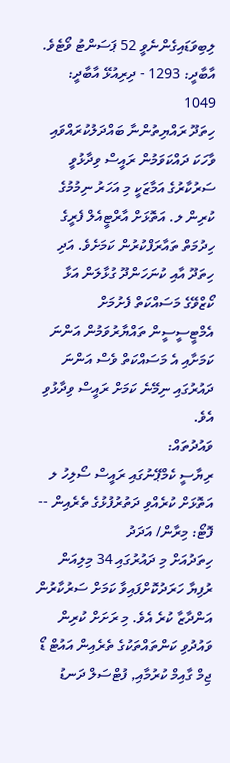ލިބިވަޑައިގެންނެވީ 52 ޕަސަންޓު ވޯޓެވެ.
އާބާދީ: 1293 - ދިރިއުޅޭ އާބާދީ: 1049
ހިތަދޫ ރައްޔިތުންނާ ބައްދަލުކުރައްވައި ވާހަކަ ދައްކަވަމުން ރައީސް ވިދާޅުވީ ސަރުކާރުގެ އަމާޒަކީ މި އަހަރު ނިމުމުގެ ކުރިން ލ. އަތޮޅަށް އާރްޓީއެލް ފެރީގެ ހިދުމަތް ތައާރަފްކުރުން ކަމަށެވެ. އަދި ހިތަދޫ އާއި ކުނަހަންދޫ ގުޅާލަން އަޅާ ކޯޒްވޭގެ މަސައްކަތް ފެށުމަށް އެމްޓީސީސީން ތައްޔާރުވަމުން އަންނަ ކަމަށާއި އެ މަސައްކަތް ވެސް އަންނަ ދައުރުގައި ނިމޭނެ ކަމަށް ރައީސް ވިދާޅުވި އެވެ.
ވައުދުތައް:
ރިޔާސީ ކެމްޕޭނުގައި ރައީސް ސޯލިހު ލ އަތޮޅަށް ކުރެއްވި ދަތުރުފުޅުގެ ތެރެއިން -- ފޮޓޯ: މިރާން/ އަދަދު
ހިތަދުއަށް މި ދައުރުގައި 34 މިލިއަން ރުފިޔާ ހަރަދުކޮށްފައިވާ ކަމަށް ސަރުކާރުން އަންދާޒާ ކުރެ އެވެ. މި ރަށަށް ކުރިން ވައުދުވި ކަންތައްތަކުގެ ތެރެއިން އައުޓް ޑޯ ޖިމް ގާއިމް ކުރުމާއި, ފުޓްސަލް ދަނޑު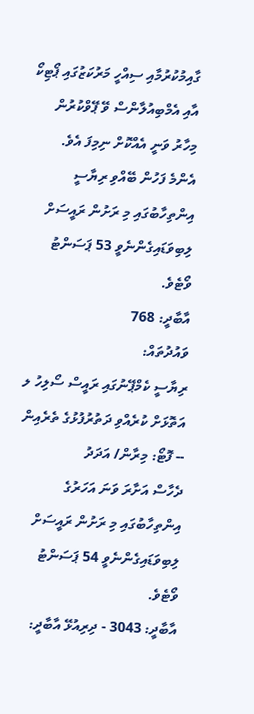ގާއިމުކުރުމާއި ސިއްހީ މަރުކަޒުގައި ޕޯޓިކޯ އާއި އެމްބިއުލާންސް ވޭ ޕޭވްކުރުން މިހާރު ވަނީ އެއްކޮށް ނިމިފަ އެވެ.
އެންމެ ފަހުން ބޭއްވި ރިޔާސީ އިންތިހާބުގައި މި ރަށުން ރައީސަށް ލިބިވަޑައިގެންނެވީ 53 ޕަސަންޓު ވޯޓެވެ.
އާބާދީ: 768
ވައުދުތައް:
ރިޔާސީ ކެމްޕޭނުގައި ރައީސް ސޯލިހު ލ އަތޮޅަށް ކުރެއްވި ދަތުރުފުޅުގެ ތެރެއިން -- ފޮޓޯ: މިރާން/ އަދަދު
ދެހާސް އަށާރަ ވަނަ އަހަރުގެ އިންތިހާބުގައި މި ރަށުން ރައީސަށް ލިބިވަޑައިގެންނެވީ 54 ޕަސަންޓު ވޯޓެވެ.
އާބާދީ: 3043 - ދިރިއުޅޭ އާބާދީ: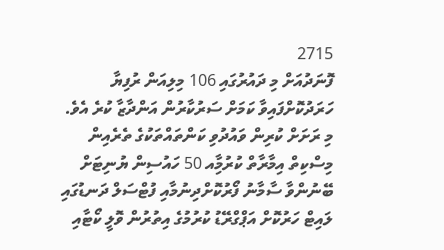2715
ފޮނަދުއަށް މި ދައުރުގައި 106 މިލިއަން ރުފިޔާ ހަރަދުކޮށްފައިވާ ކަމަށް ސަރުކާރުން އަންދާޒާ ކުރެ އެވެ. މި ރަށަށް ކުރިން ވައުދުވި ކަންތައްތަކުގެ ތެރެއިން މިސްކިތް އިމާރާތް ކުރުމާިއ 50 ހައުސިން ޔުނިޓަށް ބޭނުންވާ ސާމާނު ފޯރުކޮށްދިނުމާއި ފުޓްސަލް ދަނޑުގައި ލައިޓް ހަރުކޮށް އަޕްގްރޭޑު ކުރުމުގެ އިތުރުން ވޮލީ ކޯޓާއި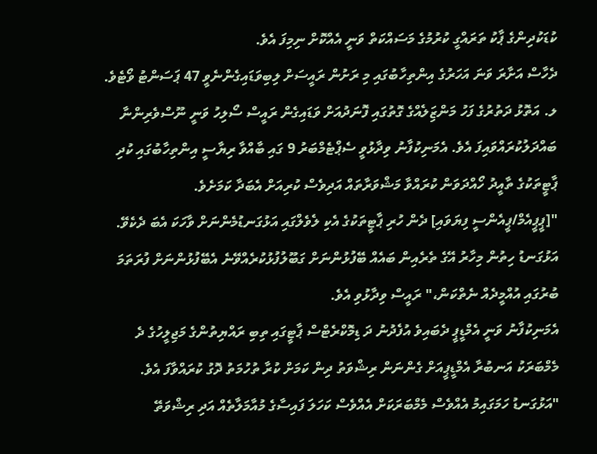ކުޑަކުދިންގެ ޕާކު ތަރައްގީ ކުރުމުގެ މަސައްކަތް ވަނީ އެއްކޮށް ނިމިފަ އެވެ.
ދެހާސް އަށާރަ ވަނަ އަހަރުގެ އިންތިހާބުގައި މި ރަށުން ރައީސަށް ލިބިވަޑައިގެންނެވީ 47 ޕަސަންޓު ވޯޓެވެ.
ލ. އަތޮޅު ދަތުރުގެ ފަހު މަންޒަިލެއްގެ ގޮތުގައި ފޮނަދުއަށް ވަޑައިގެން ރައީސް ސޯލިހު ވަނީ ނޫސްވެރިންނާ ބައްދަލުކުރައްވައިފަ އެވެ. އެމަނިކުފާނު ވިދާޅުވީ ސެޕްޓެމްބަރު 9 ގައި ބާއްވާ ރިޔާސީ އިންތިހާބުގައި ކުދި ޕާޓީތަކުގެ ތާއީދު ހޯއްދަވަން ކުރައްވާ މަޝްވަރާތައް އަދިވެސް ކުރިއަށް އެބަދާ ކަމަށެވެ.
"[ޕީޕީއެމް/ޕީއެންސީ ފިޔަވައި] ދެން ހުރި ޕާޓީތަކުގެ އެކި ލެވެލްގައި އަޅުގަނޑުމެންނަށް ވާހަކަ އެބަ ދެކެވޭ. އަޅުގަނޑު ހިތުން މިހާރު އޭގެ ތެރެއިން ބައެއް ބޭފުޅުންނަށް ގަބޫލުފުޅުކުރެއްވޭނެ އެބޭފުޅުންނަށް ފުރަތަމަ ބުރުގައި އުއްމީދެއް ނެތްކަން،" ރައީސް ވިދާޅުވި އެވެ.
އެމަނިކުފާނު ވަނީ އެމްޑީޕީ ދެބައިވެ އުފެދުނު ދަ ޑިމޮކްރެޓްސް ޕާޓީގައި ތިބި ރައްޔިތުންގެ މަޖިލީހުގެ ދެ މެމްބަރަކު އަނބުރާ އެމްޑީޕީއަށް ގެންނަން ރިޝްވަތު ދިން ކަމަށް ކުރާ ތުހުމަތު ދޮގު ކުރައްވާފަ އެވެ.
"އަޅުގަނޑު ހަމަގައިމު އެއްވެސް މެމްބަރަކަށް އެއްވެސް ކަހަލަ ފައިސާގެ މުއާމަލާތެއް އަދި ރިޝްވަތޭ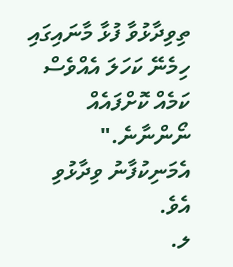ތިވިދާޅުވާ ފުޅާ މާނައިގައި ހިމެނޭ ކަހަލަ އެއްވެސް ކަމެއް ކޮށްފައެއް ނޯންނާނެ." އެމަނިކުފާނު ވިދާޅުވި އެވެ.
ލ.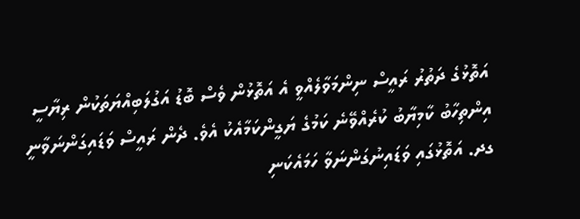އަތޮޅުގެ ދަތުރު ރައީސް ނިންމަވާލެއްވީ އެ އަތޮޅުން ވެސް ބޮޑު އަގުލަބިއްޔަތަކުން ރިޔާސީ އިންތިހާބު ކާމިޔާބު ކުރެއްވޭނެ ކަމުގެ ޔަގީންކަމާއެކު އެވެ. ދެން ރައީސް ވަޑައިގަންނަވާނީ ގދ. އަތޮޅުގައި ވަޑައިނުގަންނަވާ ހަމައެކަނި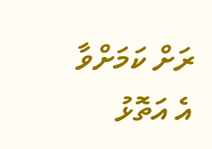ރަށް ކަމަށްވާ އެ އަތޮޅު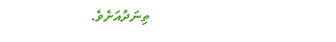ތިނަދުއަށެވެ.